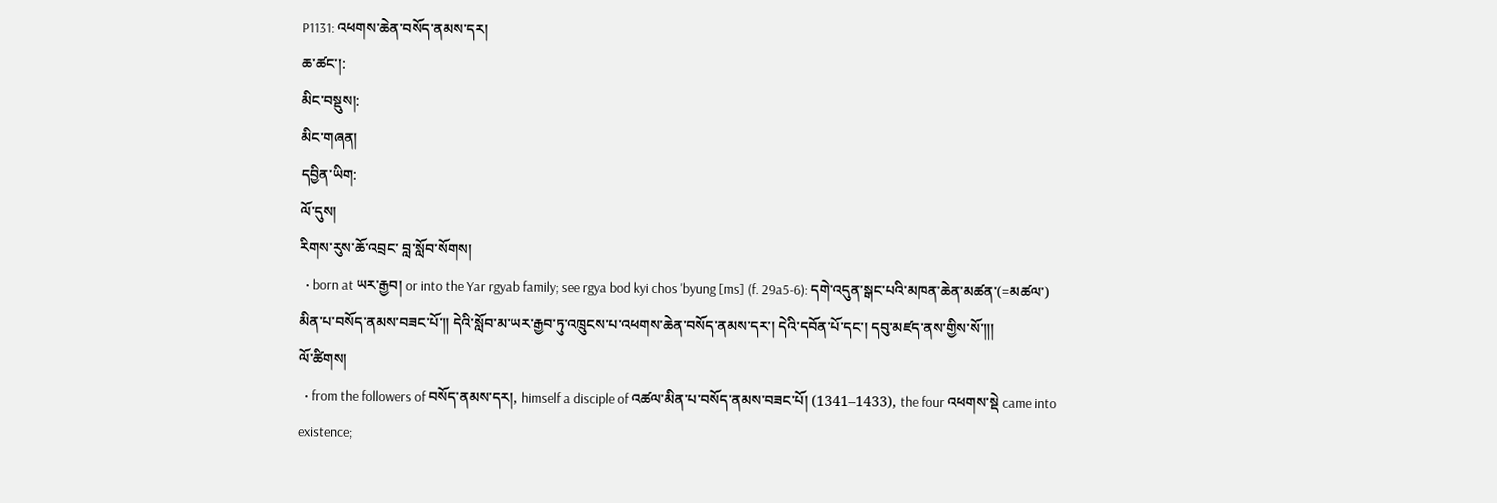P1131: འཕགས་ཆེན་བསོད་ནམས་དར།
ཆ་ཚང་།:
མིང་བསྡུས།:
མིང་གཞན།
དབྱིན་ཡིག:
ལོ་དུས།
རིགས་རུས་ཆོ་འབྲང་ བླ་སློབ་སོགས།
  • born at ཡར་རྒྱབ། or into the Yar rgyab family; see rgya bod kyi chos 'byung [ms] (f. 29a5-6): དགེ་འདུན་སྒང་པའི་མཁན་ཆེན་མཚན་(=མཚལ་) མིན་པ་བསོད་ནམས་བཟང་པོ་༎ དེའི་སློབ་མ་ཡར་རྒྱབ་ཏུ་འཁྲུངས་པ་འཕགས་ཆེན་བསོད་ནམས་དར་། དེའི་དབོན་པོ་དང་། དབུ་མཛད་ནས་གྱིས་སོ་༎།
ལོ་ཚིགས།
  • from the followers of བསོད་ནམས་དར།, himself a disciple of འཚལ་མིན་པ་བསོད་ནམས་བཟང་པོ། (1341–1433), the four འཕགས་སྡེ came into existence;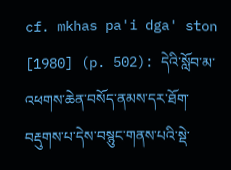cf. mkhas pa'i dga' ston [1980] (p. 502): དེའི་སློབ་མ་འཕགས་ཆེན་བསོད་ནམས་དར་ཐོག་བརྡུགས་པ་དེས་བསྙུང་གནས་པའི་སྡེ་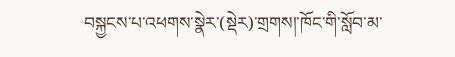བསྐྱངས་པ་འཕགས་སྣེར་(སྡེར)་གྲགས།་ཁོང་གི་སློབ་མ་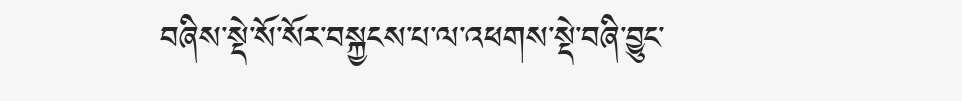བཞིས་སྡེ་སོ་སོར་བསྐྱངས་པ་ལ་འཕགས་སྡེ་བཞི་བྱུང་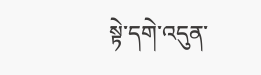སྟེ་དགེ་འདུན་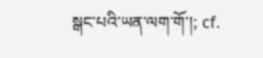སྒང་པའི་ཡན་ལག་གོ་།; cf.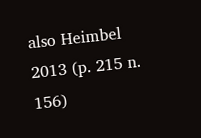also Heimbel 2013 (p. 215 n. 156)